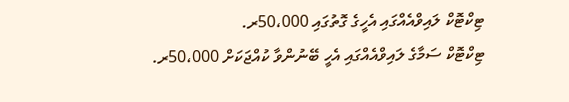ޓިކްޓޮކް ލައިވްއެއްގައި އެހީގެ ގޮތުގައި 50،000ރ.
ޓިކްޓޮކް ސަމާގެ ލައިވްއެއްގައި އެހީ ބޭނުންވާ ކުއްޖަކަށް 50،000ރ.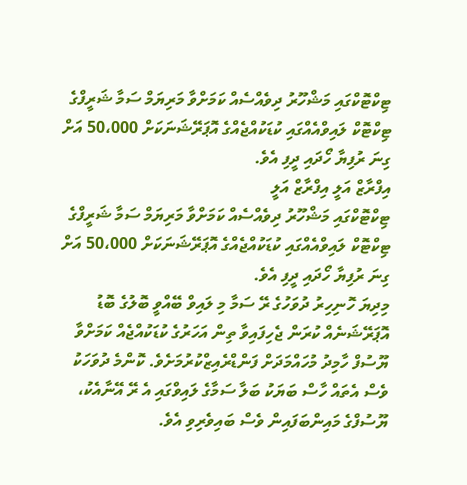ޓިކްޓޮކްގައި މަޝްހޫރު ދިވެއްސެއް ކަމަށްވާ މަރިޔަމް ސަމާ ޝަރީފްގެ ޓިކްޓޮކް ލައިވްއެއްގައި ކުޑަކުއްޖެއްގެ އޮޕަރޭޝަނަކަށް 50،000 އަށް ގިނަ ރުފިޔާ ހޯދައި ދީފި އެވެ.
އިފްރާޒް އަލީ އިފްރާޒް އަލީ
ޓިކްޓޮކްގައި މަޝްހޫރު ދިވެއްސެއް ކަމަށްވާ މަރިޔަމް ސަމާ ޝަރީފްގެ ޓިކްޓޮކް ލައިވްއެއްގައި ކުޑަކުއްޖެއްގެ އޮޕަރޭޝަނަކަށް 50،000 އަށް ގިނަ ރުފިޔާ ހޯދައި ދީފި އެވެ.
މިދިޔަ ހޮނިހިރު ދުވަހުގެ ރޭ ސަމާ މި ލައިވް ބޭއްވީ ބޮލުގެ ބޮޑު އޮޕަރޭޝަނެއް ކުރަން ޖެހިފައިވާ ތިން އަހަރުގެ ކުޑަކުއްޖެއް ކަމަށްވާ ޔޫސުފް ހާމިދު މުހައްމަދަށް ފަންޑްރެއިޒްކުރުމަށެވެ. ކޮންމެ ދުވަހަކު ވެސް އެތައް ހާސް ބަޔަކު ބަލާ ސަމާގެ ލައިވްގައި އެ ރޭ އޭނާއެކު، ޔޫސުފްގެ މައިންބަފައިން ވެސް ބައިވެރިވި އެވެ.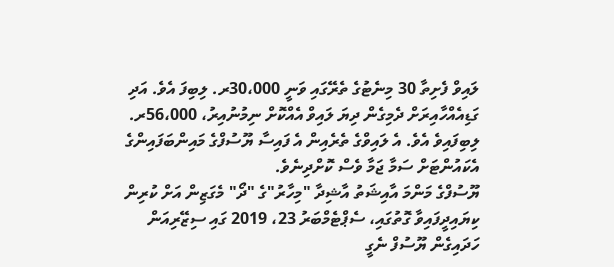ލައިވް ފެށިތާ 30 މިނެޓުގެ ތެރޭގައި ވަނީ 30،000ރ. ލިބިފަ އެވެ. އަދި ގަޑިއެއްހާއިރަށް ދެމިގެން ދިޔަ ލައިވް އެއްކޮށް ނިމުނުއިރު، 56،000ރ. ލިބިފައިވެ އެވެ. އެ ލައިވްގެ ތެރެއިން އެ ފައިސާ ޔޫސުފްގެ މައިންބަފައިންގެ އެކައުންޓަށް ސަމާ ޖަމާ ވެސް ކޮށްދިނެވެ.
ޔޫސުފްގެ މަންމަ އާއިޝަތު އާޝިދާ "މިހާރު"ގެ "ދޯ" މެގަޒިން އަށް ކުރިން ކިޔައިދީފައިވާ ގޮތުގައި، ސެޕްޓެމްބަރު 23، 2019 ގައި ސިޒޭރިއަން ހަދައިގެން ޔޫސުފް ނެގީ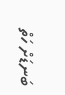ބަނޑަށް ހަތް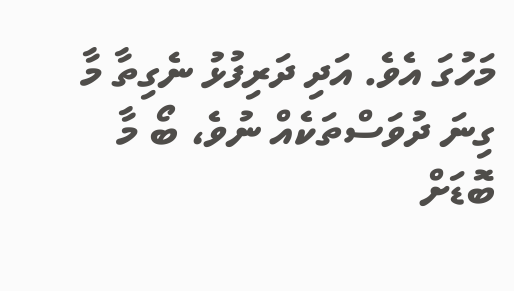މަހުގަ އެވެ. އަދި ދަރިފުޅު ނެގިތާ މާ ގިނަ ދުވަސްތަކެއް ނުވެ، ބޯ މާ ބޮޑަށް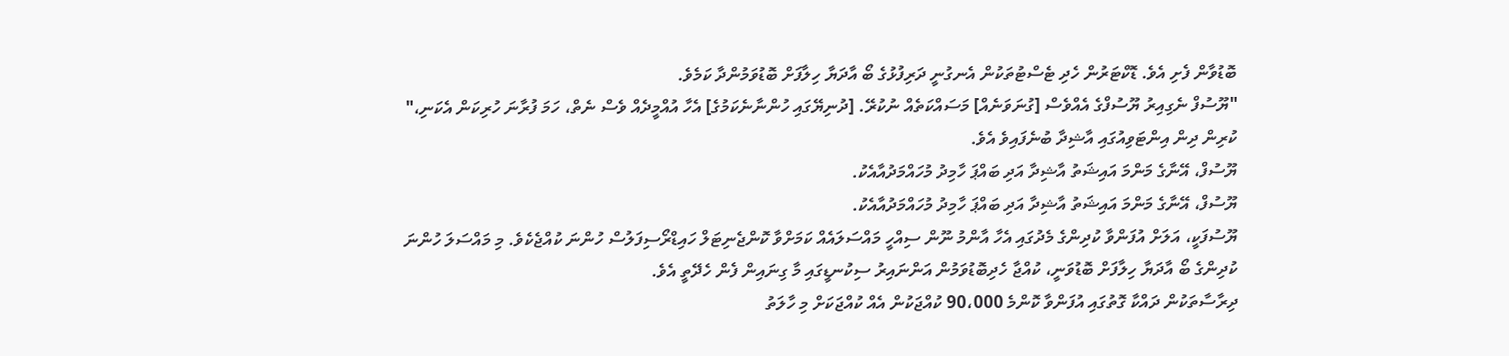ބޮޑުވާން ފެށި އެވެ. ޑޮކްޓަރުން ހެދި ޓެސްޓުތަކުން އެނގުނީ ދަރިފުޅުގެ ބޯ އާދަޔާ ހިލާފަށް ބޮޑުވަމުންދާ ކަމެވެ.
"ޔޫސުފް ނެގިއިރު ޔޫސުފްގެ އެއްވެސް [ގުނަވަނެއް] މަސައްކަތެއް ނުކުރޭ. [ދުނިޔޭގައި ހުންނާނެކަމުގެ] އެހާ އުއްމީދެއް ވެސް ނެތް، ހަމަ ފުރާނަ ހުރިކަން އެކަނި،" ކުރިން ދިން އިންޓަވިއުގައި އާޝިދާ ބުނެފައިވެ އެވެ.
ޔޫސުފް، އޭނާގެ މަންމަ އައިޝަތު އާޝިދާ އަދި ބައްޕަ ހާމިދު މުހައްމަދުއާއެކު.
ޔޫސުފް، އޭނާގެ މަންމަ އައިޝަތު އާޝިދާ އަދި ބައްޕަ ހާމިދު މުހައްމަދުއާއެކު.
ޔޫސުފަކީ، އަލަށް އުފަންވާ ކުދިންގެ މެދުގައި އެހާ އާންމު ނޫން ސިއްހީ މައްސަލައެއް ކަމަށްވާ ކޮންޖެނިޓަލް ހައިޑްރޯސިފަލުސް ހުންނަ ކުއްޖެކެވެ. މި މައްސަލަ ހުންނަ ކުދިންގެ ބޯ އާދަޔާ ހިލާފަށް ބޮޑުވަނީ، ކުއްޖާ ހެދިބޮޑުވަމުން އަންނައިރު ސިކުނޑީގައި މާ ގިނައިން ފެން ހެދޭތީ އެވެ.
ދިރާސާތަކުން ދައްކާ ގޮތުގައި އުފަންވާ ކޮންމެ 90،000 ކުއްޖަކުން އެއް ކުއްޖަކަށް މި ހާލަތު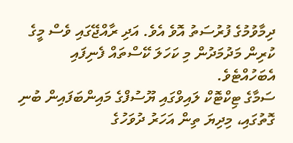ދިމާވުމުގެ ފުރުސަތު އޮވެ އެވެ. އަދި ރާއްޖޭގައި ވެސް މީގެ ކުރިން މަދުމަދުން މި ކަހަލަ ކޭސްތައް ފެނިފައި އެބަހުއްޓެވެ.
ސަމާގެ ޓިކްޓޮކް ލައިވްގައި ޔޫސުފްގެ މައިންބަފައިން ބުނި ގޮތުގައި، މިދިޔަ ތިން އަހަރު ދުވަހުގެ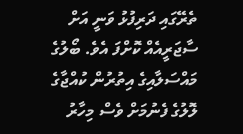ތެރޭގައި ދަރިފުޅު ވަނީ އަށް ސާޖަރީއެއް ކޮށްފަ އެވެ. ބޯލުގެ މައްސަލާއިގެ އިތުރުން ކުއްޖާގެ ލޮލުގެ ފެނުމަށް ވެސް މިހާރު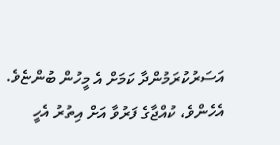އަސަރުކުރަމުންދާ ކަމަށް އެ މީހުން ބުންޏެވެ.
އެހެންވެ، ކުއްޖާގެ ފަރުވާ އަށް އިތުރު އެހީ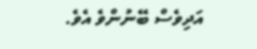އަދިވެސް ބޭނުންވެ އެވެ.